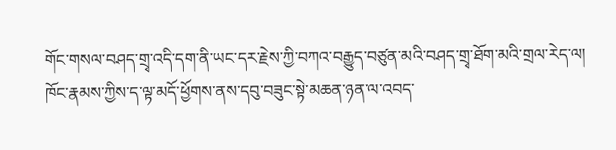གོང་གསལ་བཤད་གྲྭ་འདི་དག་ནི་ཡང་དར་རྗེས་ཀྱི་བཀའ་བརྒྱུད་བཙུན་མའི་བཤད་གྲྭ་ཐོག་མའི་གྲལ་རེད་ལ། ཁོང་རྣམས་ཀྱིས་ད་ལྟ་མདོ་ཕྱོགས་ནས་དབུ་བཟུང་སྟེ་མཆན་ཉན་ལ་འབད་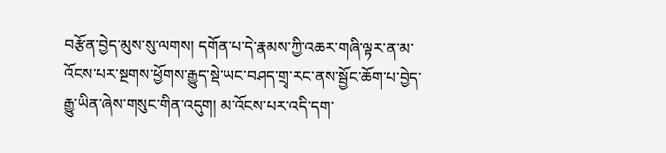བརྩོན་བྱེད་མུས་སུ་ལགས། དགོན་པ་དེ་རྣམས་ཀྱི་འཆར་གཞི་ལྟར་ན་མ་འོངས་པར་སྔགས་ཕྱོགས་རྒྱུད་སྡེ་ཡང་བཤད་གྲྭ་རང་ནས་སྦྱོང་ཆོག་པ་བྱེད་རྒྱུ་ཡིན་ཞེས་གསུང་གིན་འདུག། མ་འོངས་པར་འདི་དག་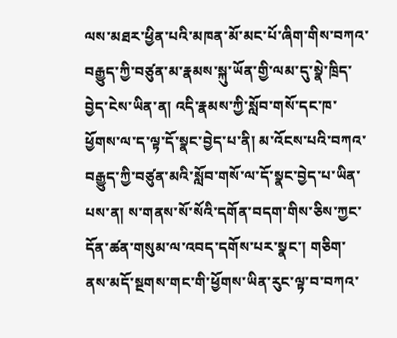ལས་མཐར་ཕྱིན་པའི་མཁན་མོ་མང་པོ་ཞིག་གིས་བཀའ་བརྒྱུད་ཀྱི་བཙུན་མ་རྣམས་སྐུ་ཡོན་གྱི་ལམ་དུ་སྣེ་ཁྲིད་བྱེད་ངེས་ཡིན་ན། འདི་རྣམས་ཀྱི་སློབ་གསོ་དང་ཁ་ཕྱོགས་ལ་ད་ལྟ་དོ་སྣང་བྱེད་པ་ནི། མ་འོངས་པའི་བཀའ་བརྒྱུད་ཀྱི་བཙུན་མའི་སློབ་གསོ་ལ་དོ་སྣང་བྱེད་པ་ཡིན་པས་ན། ས་གནས་སོ་སོའི་དགོན་བདག་གིས་ཅིས་ཀྱང་དོན་ཚན་གསུམ་ལ་འབད་དགོས་པར་སྣང་། གཅིག་ནས་མདོ་སྔགས་གང་གི་ཕྱོགས་ཡིན་རུང་ལྟ་བ་བཀའ་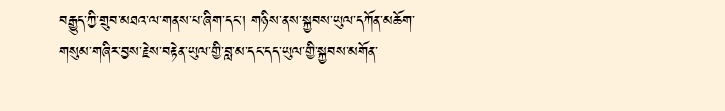བརྒྱུད་ཀྱི་གྲུབ་མཐའ་ལ་གནས་པ་ཞིག་དང་། གཉིས་ནས་སྐྱབས་ཡུལ་དཀོན་མཆོག་གསུམ་གཞིར་བྱས་རྗེས་བརྟེན་ཡུལ་གྱི་བླ་མ་དང་དད་ཡུལ་གྱི་སྐྱབས་མགོན་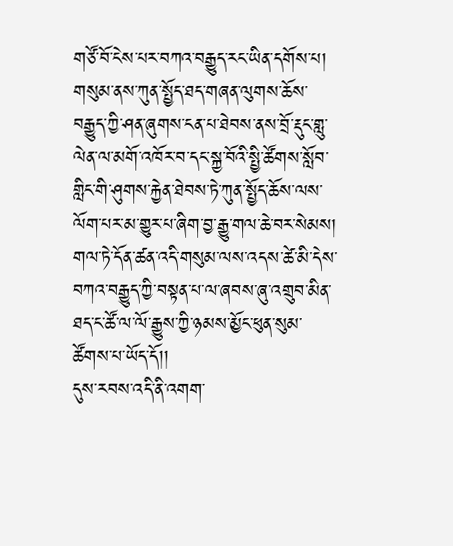གཙོ་བོ་ངེས་པར་བཀའ་བརྒྱུད་རང་ཡིན་དགོས་པ། གསུམ་ནས་ཀུན་སྤྱོད་ཐད་གཞན་ལུགས་ཆོས་བརྒྱུད་ཀྱི་ཤན་ཞུགས་ངན་པ་ཐེབས་ནས་བྲོ་རྡུང་གླུ་ལེན་ལ་མགོ་འཁོར་བ་དང་སྐྱ་བོའི་སྤྱི་ཚོགས་སློབ་གླིང་གི་ཤུགས་རྐྱེན་ཐེབས་ཏེ་ཀུན་སྤྱོད་ཆོས་ལས་ལོག་པར་མ་གྱུར་པ་ཞིག་བྱ་རྒྱུ་གལ་ཆེ་བར་སེམས། གལ་ཏེ་དོན་ཚན་འདི་གསུམ་ལས་འདས་ཚེ་མི་དེས་བཀའ་བརྒྱུད་ཀྱི་བསྟན་པ་ལ་ཞབས་ཞུ་འགྲུབ་མིན་ཐད་ང་ཚོ་ལ་ལོ་རྒྱུས་ཀྱི་ཉམས་མྱོང་ཕུན་སུམ་ཚོགས་པ་ཡོད་དོ།།
དུས་རབས་འདི་ནི་འགག་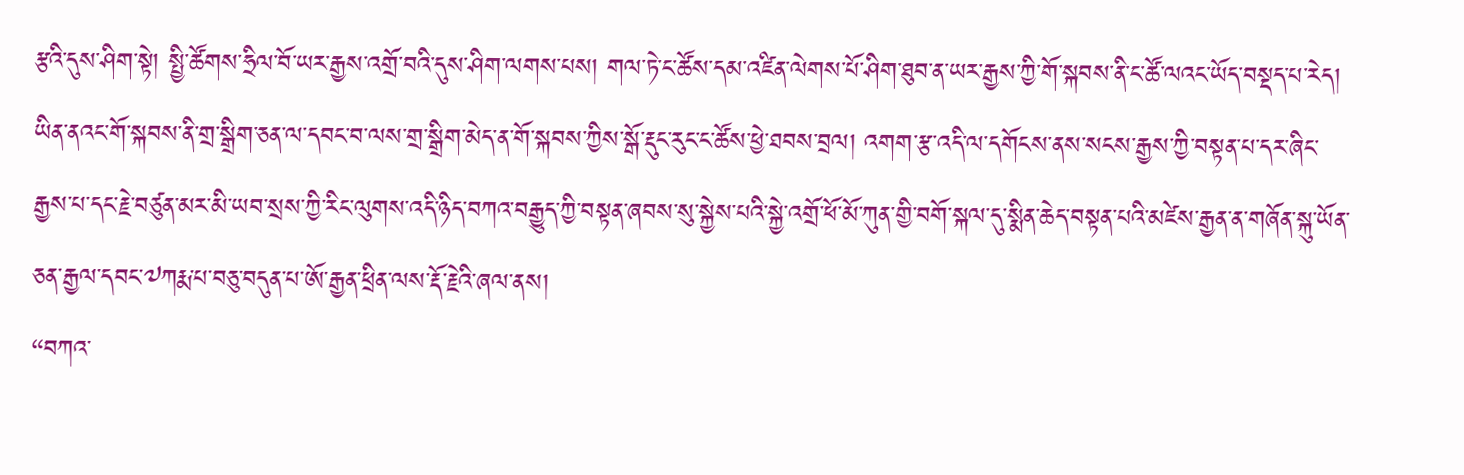རྩའི་དུས་ཤིག་སྟེ། སྤྱི་ཚོགས་ཧྲིལ་བོ་ཡར་རྒྱས་འགྲོ་བའི་དུས་ཤིག་ལགས་པས། གལ་ཏེ་ང་ཚོས་དམ་འཛིན་ལེགས་པོ་ཤིག་ཐུབ་ན་ཡར་རྒྱས་ཀྱི་གོ་སྐབས་ནི་ང་ཚོ་ལའང་ཡོད་བསྡད་པ་རེད། ཡིན་ནའང་གོ་སྐབས་ནི་གྲ་སྒྲིག་ཅན་ལ་དབང་བ་ལས་གྲ་སྒྲིག་མེད་ན་གོ་སྐབས་ཀྱིས་སྒོ་རྡུང་རུང་ང་ཚོས་ཕྱེ་ཐབས་བྲལ། འགག་རྩ་འདི་ལ་དགོངས་ནས་སངས་རྒྱས་ཀྱི་བསྟན་པ་དར་ཞིང་རྒྱས་པ་དང་རྗེ་བཙུན་མར་མི་ཡབ་སྲས་ཀྱི་རིང་ལུགས་འདི་ཉིད་བཀའ་བརྒྱུད་ཀྱི་བསྟན་ཞབས་སུ་སྐྱེས་པའི་སྐྱེ་འགྲོ་ཕོ་མོ་ཀུན་གྱི་བགོ་སྐལ་དུ་སྨིན་ཆེད་བསྟན་པའི་མཛེས་རྒྱན་ན་གཞོན་སྐུ་ཡོན་ཅན་རྒྱལ་དབང་༧ཀརྨ་པ་བཅུ་བདུན་པ་ཨོ་རྒྱན་ཕྲིན་ལས་རྡོ་རྗེའི་ཞལ་ནས།
“བཀའ་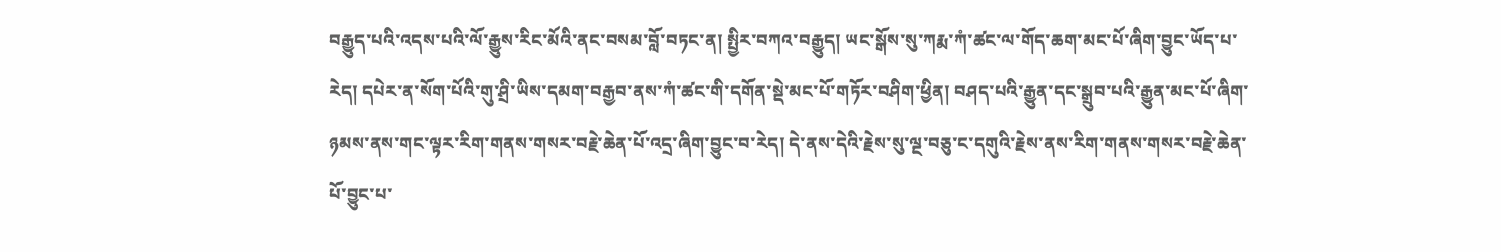བརྒྱུད་པའི་འདས་པའི་ལོ་རྒྱུས་རིང་མོའི་ནང་བསམ་བློ་བཏང་ན། སྤྱིར་བཀའ་བརྒྱུད། ཡང་སྒོས་སུ་ཀརྨ་ཀཾ་ཚང་ལ་གོད་ཆག་མང་པོ་ཞིག་བྱུང་ཡོད་པ་རེད། དཔེར་ན་སོག་པོའི་གུ་ཤྲི་ཡིས་དམག་བརྒྱབ་ནས་ཀཾ་ཚང་གི་དགོན་སྡེ་མང་པོ་གཏོར་བཤིག་ཕྱིན། བཤད་པའི་རྒྱུན་དང་སྒྲུབ་པའི་རྒྱུན་མང་པོ་ཞིག་ཉམས་ནས་གང་ལྟར་རིག་གནས་གསར་བརྗེ་ཆེན་པོ་འདྲ་ཞིག་བྱུང་བ་རེད། དེ་ནས་དེའི་རྗེས་སུ་ལྔ་བཅུ་ང་དགུའི་རྗེས་ནས་རིག་གནས་གསར་བརྗེ་ཆེན་པོ་བྱུང་པ་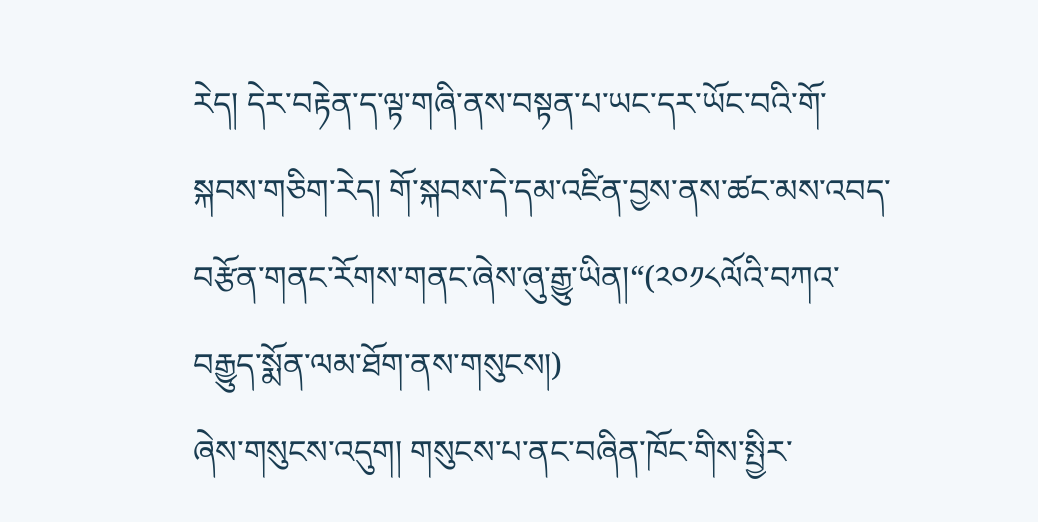རེད། དེར་བརྟེན་ད་ལྟ་གཞི་ནས་བསྟན་པ་ཡང་དར་ཡོང་བའི་གོ་སྐབས་གཅིག་རེད། གོ་སྐབས་དེ་དམ་འཛིན་བྱས་ནས་ཚང་མས་འབད་བརྩོན་གནང་རོགས་གནང་ཞེས་ཞུ་རྒྱུ་ཡིན།“(༢༠༡༨ལོའི་བཀའ་བརྒྱུད་སྨོན་ལམ་ཐོག་ནས་གསུངས།)
ཞེས་གསུངས་འདུག། གསུངས་པ་ནང་བཞིན་ཁོང་གིས་སྤྱིར་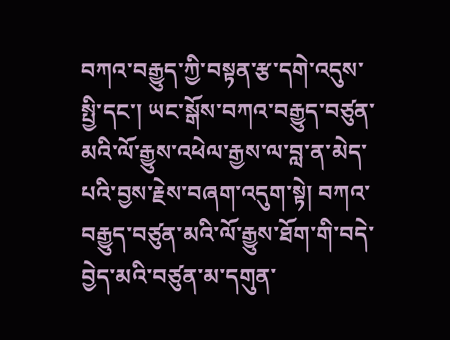བཀའ་བརྒྱུད་ཀྱི་བསྟན་རྩ་དགེ་འདུས་སྤྱི་དང་། ཡང་སྒོས་བཀའ་བརྒྱུད་བཙུན་མའི་ལོ་རྒྱུས་འཕེལ་རྒྱས་ལ་བླ་ན་མེད་པའི་བྱས་རྗེས་བཞག་འདུག་སྟེ། བཀའ་བརྒྱུད་བཙུན་མའི་ལོ་རྒྱུས་ཐོག་གི་བདེ་བྱེད་མའི་བཙུན་མ་དགུན་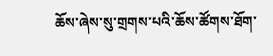ཆོས་ཞེས་སུ་གྲགས་པའི་ཆོས་ཚོགས་ཐོག་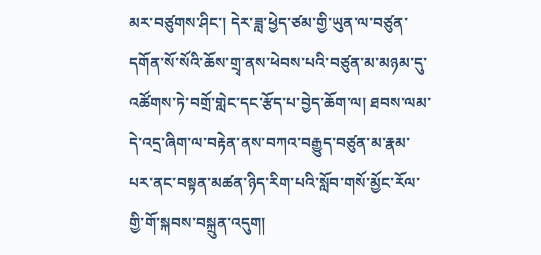མར་བཙུགས་ཤིང་། དེར་ཟླ་ཕྱེད་ཙམ་གྱི་ཡུན་ལ་བཙུན་དགོན་སོ་སོའི་ཆོས་གྲྭ་ནས་ཕེབས་པའི་བཙུན་མ་མཉམ་དུ་འཚོགས་ཏེ་བགྲོ་གླེང་དང་རྩོད་པ་བྱེད་ཆོག་ལ། ཐབས་ལམ་དེ་འདྲ་ཞིག་ལ་བརྟེན་ནས་བཀའ་བརྒྱུད་བཙུན་མ་རྣམ་པར་ནང་བསྟན་མཚན་ཉིད་རིག་པའི་སློབ་གསོ་མྱོང་རོལ་གྱི་གོ་སྐབས་བསྐྲུན་འདུག།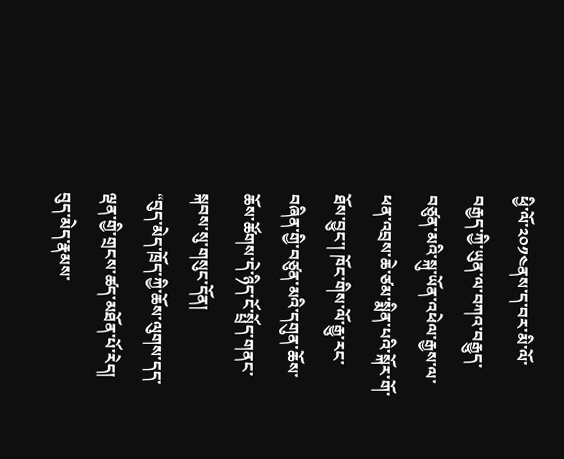ཕྱི་ལོ་༢༠༡༤ནས་ད་བར་མི་ལོ་བརྒྱད་ཀྱི་ཡུན་ལ་བཀའ་བརྒྱུད་བཙུན་མའི་སྐུ་ཡོན་འཕེལ་རྒྱས་ལ་ཕན་འབྲས་ཆེ་ཙམ་སྨིན་པའི་སྐོར་གོ་ཐོས་བྱུང་། ཁོང་གིས་ལོ་རྒྱུ་རང་བཞིན་གྱི་བཙུན་མའི་དགུན་ཆོས་ཆོས་ཚོགས་དེ་ཉིད་ངོ་སྤྲོད་གནང་སྐབས་སུ་གསུང་དོན།
“བུད་མེད་ཁྲོད་ཀྱི་ཆོས་ལུགས་དད་ལྡན་གྱི་གྲངས་ཚད་མཐོན་པོ་རེད། བུད་མེད་རྣམས་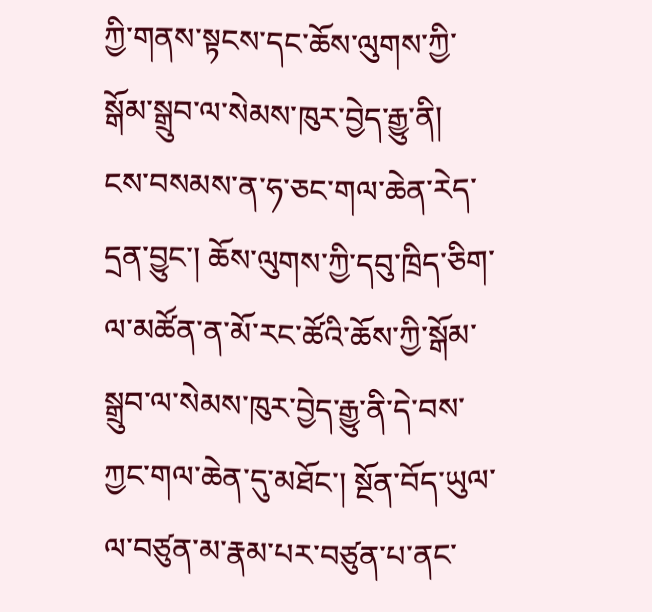ཀྱི་གནས་སྟངས་དང་ཆོས་ལུགས་ཀྱི་སྒོམ་སྒྲུབ་ལ་སེམས་ཁུར་བྱེད་རྒྱུ་ནི།  ངས་བསམས་ན་ཧ་ཅང་གལ་ཆེན་རེད་དྲན་བྱུང་། ཆོས་ལུགས་ཀྱི་དབུ་ཁྲིད་ཅིག་ལ་མཚོན་ན་མོ་རང་ཚོའི་ཆོས་ཀྱི་སྒོམ་སྒྲུབ་ལ་སེམས་ཁུར་བྱེད་རྒྱུ་ནི་དེ་བས་ཀྱང་གལ་ཆེན་དུ་མཐོང་། སྔོན་བོད་ཡུལ་ལ་བཙུན་མ་རྣམ་པར་བཙུན་པ་ནང་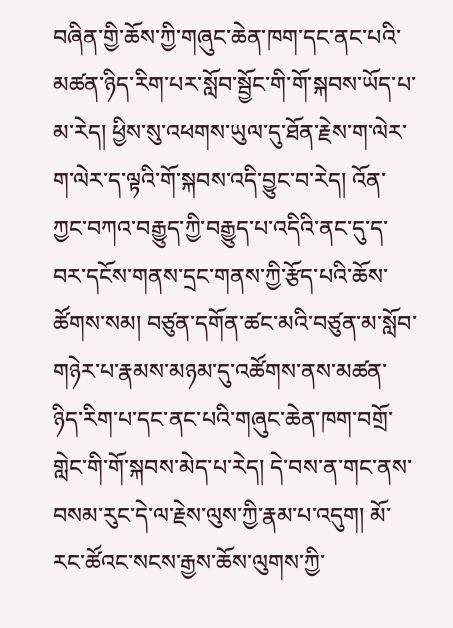བཞིན་གྱི་ཆོས་ཀྱི་གཞུང་ཆེན་ཁག་དང་ནང་པའི་མཚན་ཉིད་རིག་པར་སློབ་སྦྱོང་གི་གོ་སྐབས་ཡོད་པ་མ་རེད། ཕྱིས་སུ་འཕགས་ཡུལ་དུ་ཐོན་རྗེས་ག་ལེར་ག་ལེར་ད་ལྟའི་གོ་སྐབས་འདི་བྱུང་བ་རེད། འོན་ཀྱང་བཀའ་བརྒྱུད་ཀྱི་བརྒྱུད་པ་འདིའི་ནང་དུ་ད་བར་དངོས་གནས་དྲང་གནས་ཀྱི་རྩོད་པའི་ཆོས་ཚོགས་སམ། བཙུན་དགོན་ཚང་མའི་བཙུན་མ་སློབ་གཉེར་པ་རྣམས་མཉམ་དུ་འཚོགས་ནས་མཚན་ཉིད་རིག་པ་དང་ནང་པའི་གཞུང་ཆེན་ཁག་བགྲོ་གླེང་གི་གོ་སྐབས་མེད་པ་རེད། དེ་བས་ན་གང་ནས་བསམ་རུང་དེ་ལ་རྗེས་ལུས་ཀྱི་རྣམ་པ་འདུག། མོ་རང་ཚོའང་སངས་རྒྱས་ཆོས་ལུགས་ཀྱི་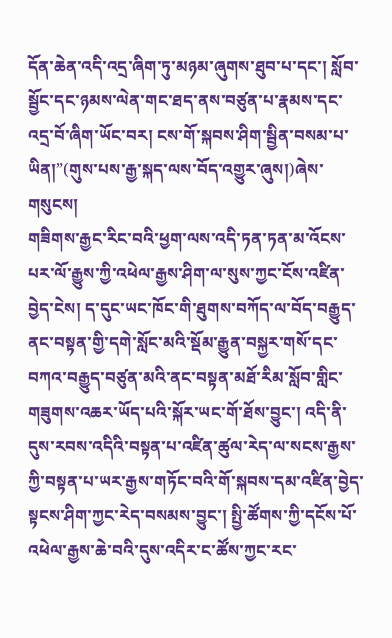དོན་ཆེན་འདི་འདྲ་ཞིག་ཏུ་མཉམ་ཞུགས་ཐུབ་པ་དང་། སློབ་སྦྱོང་དང་ཉམས་ལེན་གང་ཐད་ནས་བཙུན་པ་རྣམས་དང་འདྲ་བོ་ཞིག་ཡོང་བར། ངས་གོ་སྐབས་ཤིག་སྦྱིན་བསམ་པ་ཡིན།”(གུས་པས་རྒྱ་སྐད་ལས་བོད་འགྱུར་ཞུས།)ཞེས་གསུངས།
གཟིགས་རྒྱང་རིང་བའི་ཕྱག་ལས་འདི་ཏན་ཏན་མ་འོངས་པར་ལོ་རྒྱུས་ཀྱི་འཕེལ་རྒྱས་ཤིག་ལ་སུས་ཀྱང་ངོས་འཛིན་བྱེད་ངེས། ད་དུང་ཡང་ཁོང་གི་ཐུགས་བཀོད་ལ་བོད་བརྒྱུད་ནང་བསྟན་གྱི་དགེ་སློང་མའི་སྡོམ་རྒྱུན་བསྐྱར་གསོ་དང་བཀའ་བརྒྱུད་བཙུན་མའི་ནང་བསྟན་མཐོ་རིམ་སློབ་གླིང་གཟུགས་འཆར་ཡོད་པའི་སྐོར་ཡང་གོ་ཐོས་བྱུང་། འདི་ནི་དུས་རབས་འདིའི་བསྟན་པ་འཛིན་ཚུལ་རེད་ལ་སངས་རྒྱས་ཀྱི་བསྟན་པ་ཡར་རྒྱས་གཏོང་བའི་གོ་སྐབས་དམ་འཛིན་བྱེད་སྟངས་ཤིག་ཀྱང་རེད་བསམས་བྱུང་། སྤྱི་ཚོགས་ཀྱི་དངོས་པོ་འཕེལ་རྒྱས་ཆེ་བའི་དུས་འདིར་ང་ཚོས་ཀྱང་རང་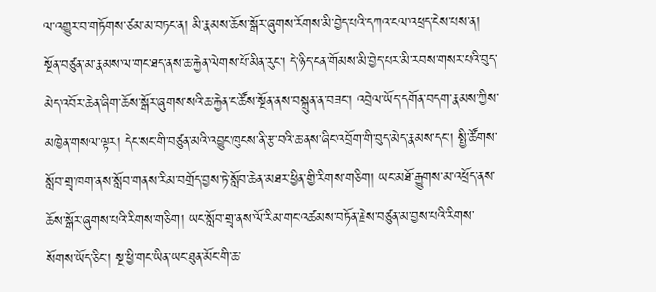ལ་འགྱུར་བ་གཏོགས་ཙམ་མ་བཏང་ན། མི་རྣམས་ཆོས་སྒོར་ཞུགས་རོགས་མི་བྱེད་པའི་དཀའ་ངལ་འཕྲད་ངེས་པས་ན། སྔོན་བཙུན་མ་རྣམས་ལ་གང་ཐད་ནས་ཆ་རྐྱེན་ལེགས་པོ་མིན་རུང་། དེ་ཉིད་ངན་གོམས་མི་བྱེད་པར་མི་རབས་གསར་པའི་བུད་མེད་འབོར་ཆེན་ཞིག་ཆོས་སྒོར་ཞུགས་སའི་ཆ་རྐྱེན་ང་ཚོས་སྔོན་ནས་བསྐྲུན་ན་བཟང་། འབྲེལ་ཡོད་དགོན་བདག་རྣམས་ཀྱིས་མཁྱེན་གསལ་ལྟར། དེང་སང་གི་བཙུན་མའི་འབྱུང་ཁུངས་ནི་རྩ་བའི་ཆ་ནས་ཞིང་འབྲོག་གི་བུད་མེད་རྣམས་དང་། སྤྱི་ཚོགས་སློབ་གྲྭ་ཁག་ནས་སློབ་གནས་རིམ་བགྲོད་བྱས་ཏེ་སློབ་ཆེན་མཐར་ཕྱིན་གྱི་རིགས་གཅིག། ཡང་མཐོ་རྒྱུགས་མ་འཕྲོད་ནས་ཆོས་སྒོར་ཞུགས་པའི་རིགས་གཅིག། ཡང་སློབ་གྲྭ་ནས་ལོ་རིམ་གང་འཚམས་བཏོན་རྗེས་བཙུན་མ་བྱས་པའི་རིགས་སོགས་ཡོད་ཅིང་། སྔ་ཕྱི་གང་ཡིན་ཡང་ཐུན་མོང་གི་ཆ་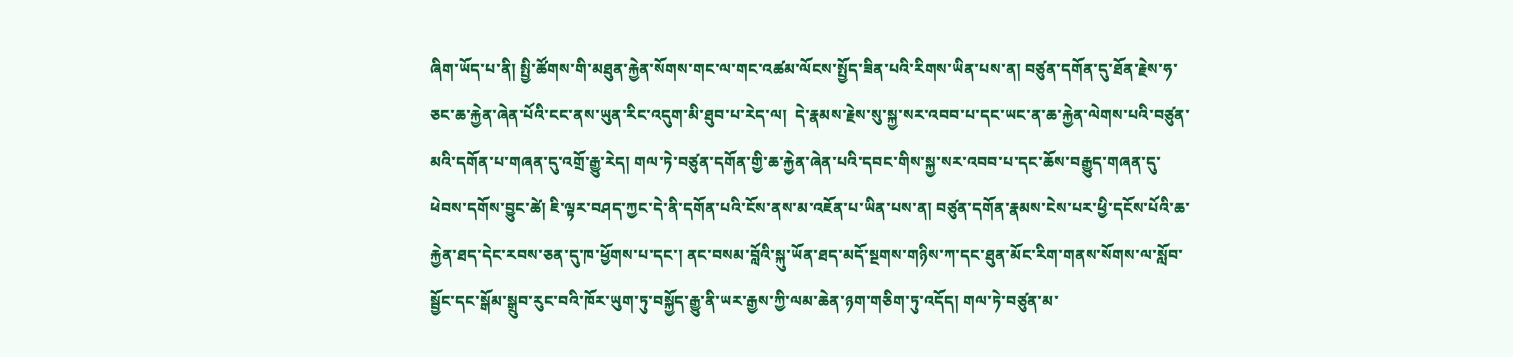ཞིག་ཡོད་པ་ནི། སྤྱི་ཚོགས་གི་མཐུན་རྐྱེན་སོགས་གང་ལ་གང་འཚམ་ལོངས་སྤྱོད་ཟིན་པའི་རིགས་ཡིན་པས་ན། བཙུན་དགོན་དུ་ཐོན་རྗེས་ཧ་ཅང་ཆ་རྐྱེན་ཞེན་པོའི་ངང་ནས་ཡུན་རིང་འདུག་མི་ཐུབ་པ་རེད་ལ།  དེ་རྣམས་རྗེས་སུ་སྐྱ་སར་འབབ་པ་དང་ཡང་ན་ཆ་རྐྱེན་ལེགས་པའི་བཙུན་མའི་དགོན་པ་གཞན་དུ་འགྲོ་རྒྱུ་རེད། གལ་ཏེ་བཙུན་དགོན་གྱི་ཆ་རྐྱེན་ཞེན་པའི་དབང་གིས་སྐྱ་སར་འབབ་པ་དང་ཆོས་བརྒྱུད་གཞན་དུ་ཕེབས་དགོས་བྱུང་ཚེ། ཇི་ལྟར་བཤད་ཀྱང་དེ་ནི་དགོན་པའི་ངོས་ནས་མ་འཇོན་པ་ཡིན་པས་ན། བཙུན་དགོན་རྣམས་ངེས་པར་ཕྱི་དངོས་པོའི་ཆ་རྐྱེན་ཐད་དེང་རབས་ཅན་དུ་ཁ་ཕྱོགས་པ་དང་། ནང་བསམ་བློའི་སྐུ་ཡོན་ཐད་མདོ་སྔགས་གཉིས་ཀ་དང་ཐུན་མོང་རིག་གནས་སོགས་ལ་སློབ་སྦྱོང་དང་སྒོམ་སྒྲུབ་རུང་བའི་ཁོར་ཡུག་ཏུ་བསྐྱོད་རྒྱུ་ནི་ཡར་རྒྱས་ཀྱི་ལམ་ཆེན་ཉག་གཅིག་ཏུ་འདོད། གལ་ཏེ་བཙུན་མ་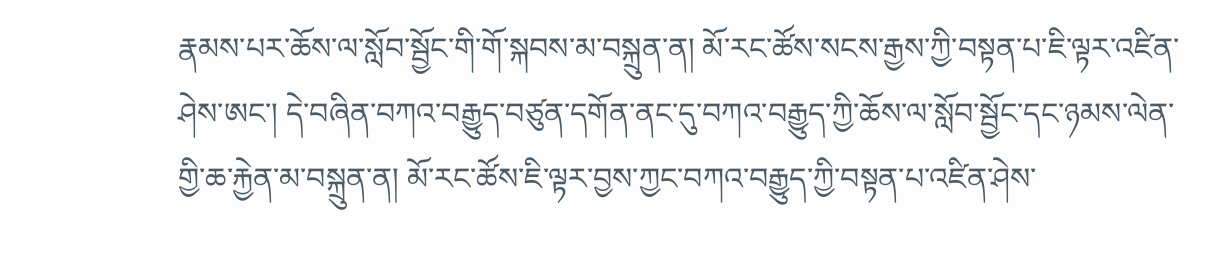རྣམས་པར་ཆོས་ལ་སློབ་སྦྱོང་གི་གོ་སྐབས་མ་བསྐྲུན་ན། མོ་རང་ཚོས་སངས་རྒྱས་ཀྱི་བསྟན་པ་ཇི་ལྟར་འཛིན་ཤེས་ཨང་། དེ་བཞིན་བཀའ་བརྒྱུད་བཙུན་དགོན་ནང་དུ་བཀའ་བརྒྱུད་ཀྱི་ཆོས་ལ་སློབ་སྦྱོང་དང་ཉམས་ལེན་གྱི་ཆ་རྐྱེན་མ་བསྐྲུན་ན། མོ་རང་ཚོས་ཇི་ལྟར་བྱས་ཀྱང་བཀའ་བརྒྱུད་ཀྱི་བསྟན་པ་འཛིན་ཤེས་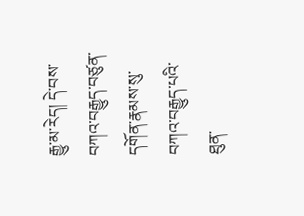རྒྱུ་མ་རེད། དེ་བས་བཀའ་བརྒྱུད་བཙུན་དགོན་རྣམས་སུ་བཀའ་བརྒྱུད་པའི་ཐུན་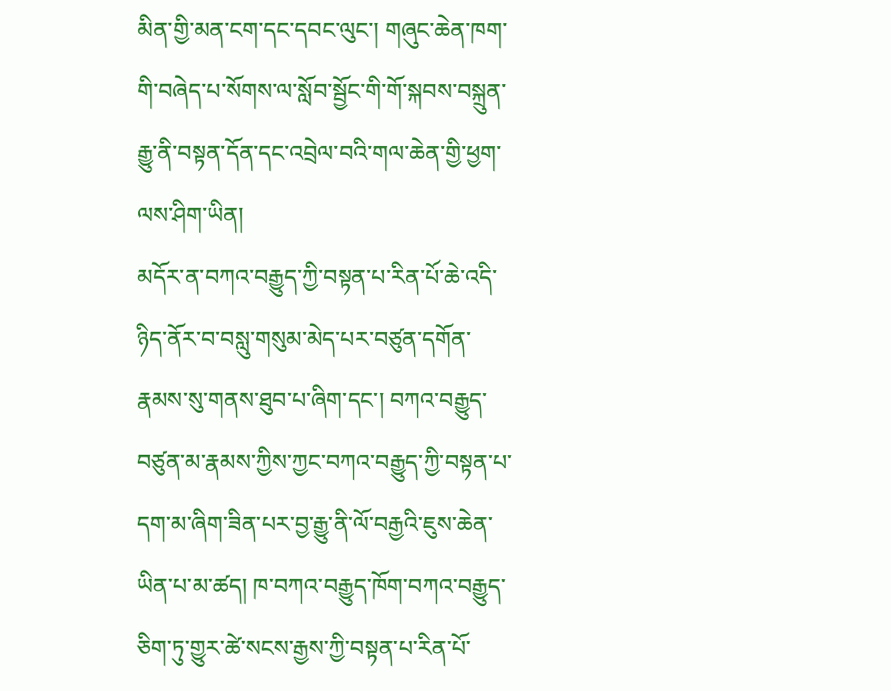མིན་གྱི་མན་ངག་དང་དབང་ལུང་། གཞུང་ཆེན་ཁག་གི་བཞེད་པ་སོགས་ལ་སློབ་སྦྱོང་གི་གོ་སྐབས་བསྐྲུན་རྒྱུ་ནི་བསྟན་དོན་དང་འབྲེལ་བའི་གལ་ཆེན་གྱི་ཕྱག་ལས་ཤིག་ཡིན།
མདོར་ན་བཀའ་བརྒྱུད་ཀྱི་བསྟན་པ་རིན་པོ་ཆེ་འདི་ཉིད་ནོར་བ་བསླུ་གསུམ་མེད་པར་བཙུན་དགོན་རྣམས་སུ་གནས་ཐུབ་པ་ཞིག་དང་། བཀའ་བརྒྱུད་བཙུན་མ་རྣམས་ཀྱིས་ཀྱང་བཀའ་བརྒྱུད་ཀྱི་བསྟན་པ་དག་མ་ཞིག་ཟིན་པར་བྱ་རྒྱུ་ནི་ལོ་བརྒྱའི་ཇུས་ཆེན་ཡིན་པ་མ་ཚད། ཁ་བཀའ་བརྒྱུད་ཁོག་བཀའ་བརྒྱུད་ཅིག་ཏུ་གྱུར་ཚེ་སངས་རྒྱས་ཀྱི་བསྟན་པ་རིན་པོ་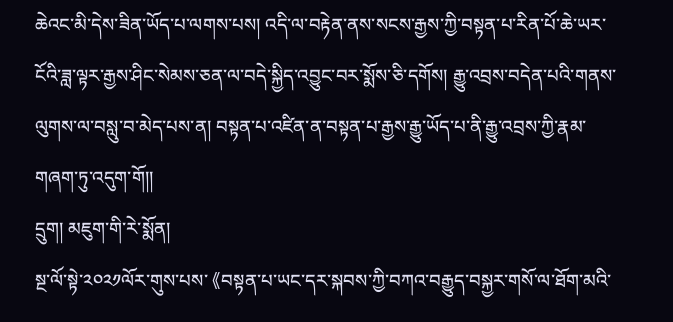ཆེའང་མི་དེས་ཟིན་ཡོད་པ་ལགས་པས། འདི་ལ་བརྟེན་ནས་སངས་རྒྱས་ཀྱི་བསྟན་པ་རིན་པོ་ཆེ་ཡར་ངོའི་ཟླ་ལྟར་རྒྱས་ཤིང་སེམས་ཅན་ལ་བདེ་སྐྱིད་འབྱུང་བར་སྨོས་ཅི་དགོས། རྒྱུ་འབྲས་བདེན་པའི་གནས་ལུགས་ལ་བསླུ་བ་མེད་པས་ན། བསྟན་པ་འཛིན་ན་བསྟན་པ་རྒྱས་རྒྱུ་ཡོད་པ་ནི་རྒྱུ་འབྲས་ཀྱི་རྣམ་གཞག་ཏུ་འདུག་གོ།།
དྲུག། མཇུག་གི་རེ་སྨོན།
སྔ་ལོ་སྟེ་༢༠༢༡ལོར་གུས་པས་ 《བསྟན་པ་ཡང་དར་སྐབས་ཀྱི་བཀའ་བརྒྱུད་བསྐྱར་གསོ་ལ་ཐོག་མའི་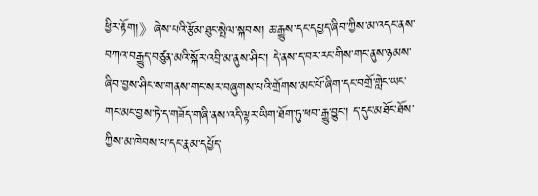ཕྱིར་རྟོག།》ཞེས་པའི་རྩོམ་ཐུང་སྤེལ་སྐབས། ཆ་རྒྱུས་དང་དཔྱད་ཞིབ་ཀྱིས་མ་འདང་ནས་བཀའ་བརྒྱུད་བཙུན་མའི་སྐོར་འབྲི་མ་ནུས་ཤིང་། དེ་ནས་ད་བར་རང་གིས་གང་ནུས་ཉམས་ཞིབ་བྱས་ཤིང་ས་གནས་གང་སར་བཞུགས་པའི་གྲོགས་མང་པོ་ཞིག་དང་བགྲོ་གླེང་ཡང་གང་མང་བྱས་ཏེ་ད་གཟོད་གཞི་ནས་འདི་ལྟར་ཡིག་ཐོག་ཏུ་ཕབ་རྒྱུ་བྱུང་། ད་དུང་མཐོང་ཐོས་ཀྱིས་མ་ཁེབས་པ་དང་རྣམ་དཔྱོད་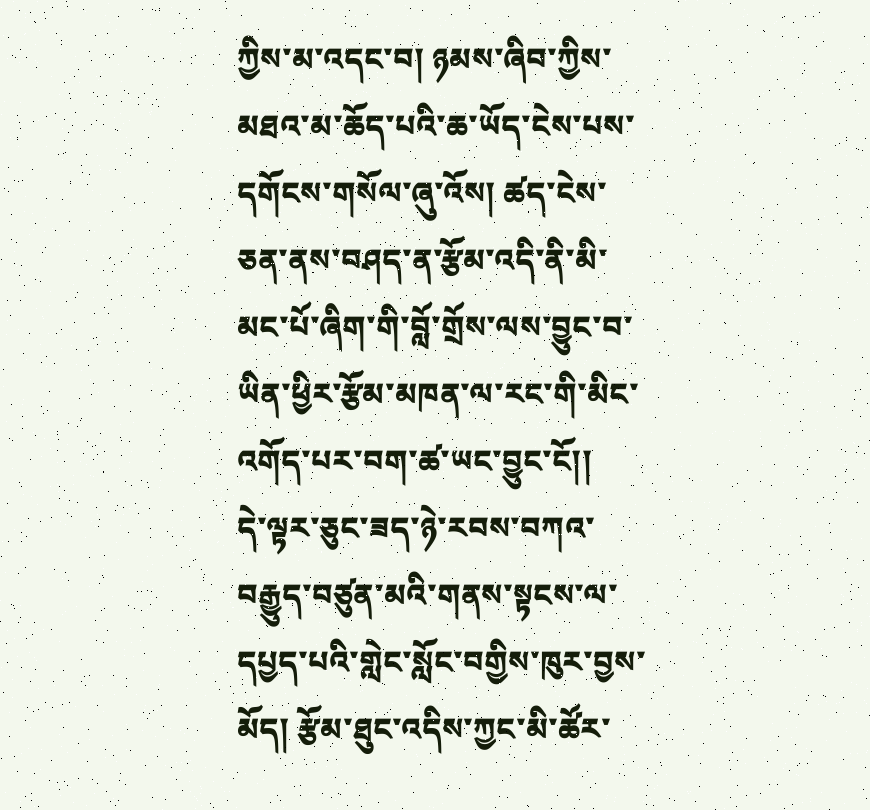ཀྱིས་མ་འདང་བ། ཉམས་ཞིབ་ཀྱིས་མཐའ་མ་ཆོད་པའི་ཆ་ཡོད་ངེས་པས་དགོངས་གསོལ་ཞུ་འོས། ཚད་ངེས་ཅན་ནས་བཤད་ན་རྩོམ་འདི་ནི་མི་མང་པོ་ཞིག་གི་བློ་གྲོས་ལས་བྱུང་བ་ཡིན་ཕྱིར་རྩོམ་མཁན་ལ་རང་གི་མིང་འགོད་པར་བག་ཚ་ཡང་བྱུང་ངོ།།
དེ་ལྟར་ཅུང་ཟད་ཉེ་རབས་བཀའ་བརྒྱུད་བཙུན་མའི་གནས་སྟངས་ལ་དཔྱད་པའི་གླེང་སློང་བགྱིས་ཁུར་བྱས་མོད། རྩོམ་ཐུང་འདིས་ཀྱང་མི་ཚོར་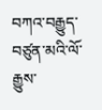བཀའ་བརྒྱུད་བཙུན་མའི་ལོ་རྒྱུས་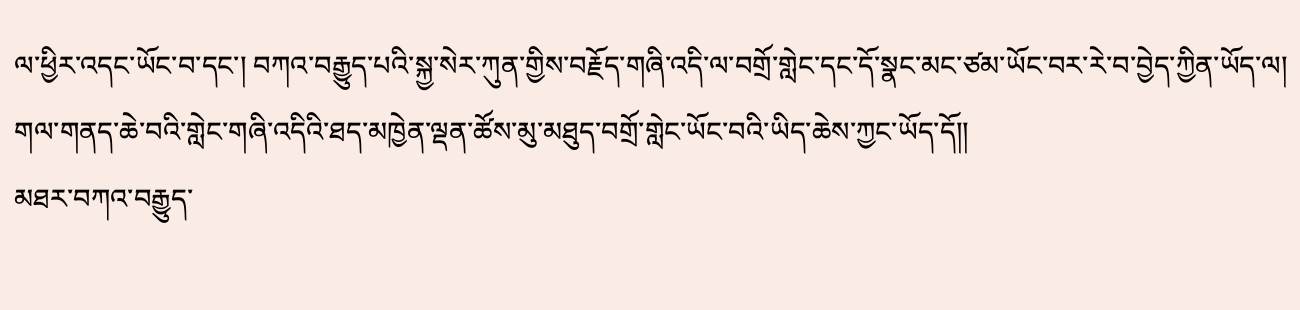ལ་ཕྱིར་འདང་ཡོང་བ་དང་། བཀའ་བརྒྱུད་པའི་སྐྱ་སེར་ཀུན་གྱིས་བརྗོད་གཞི་འདི་ལ་བགྲོ་གླེང་དང་དོ་སྣང་མང་ཙམ་ཡོང་བར་རེ་བ་བྱེད་ཀྱིན་ཡོད་ལ། གལ་གནད་ཆེ་བའི་གླེང་གཞི་འདིའི་ཐད་མཁྱེན་ལྡན་ཚོས་མུ་མཐུད་བགྲོ་གླེང་ཡོང་བའི་ཡིད་ཆེས་ཀྱང་ཡོད་དོ།།
མཐར་བཀའ་བརྒྱུད་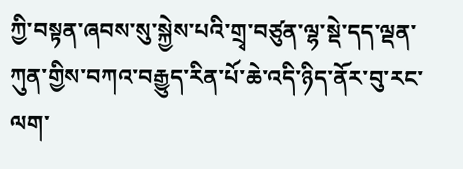ཀྱི་བསྟན་ཞབས་སུ་སྐྱེས་པའི་གྲྭ་བཙུན་ལྷ་སྡེ་དད་ལྡན་ཀུན་གྱིས་བཀའ་བརྒྱུད་རིན་པོ་ཆེ་འདི་ཉིད་ནོར་བུ་རང་ལག་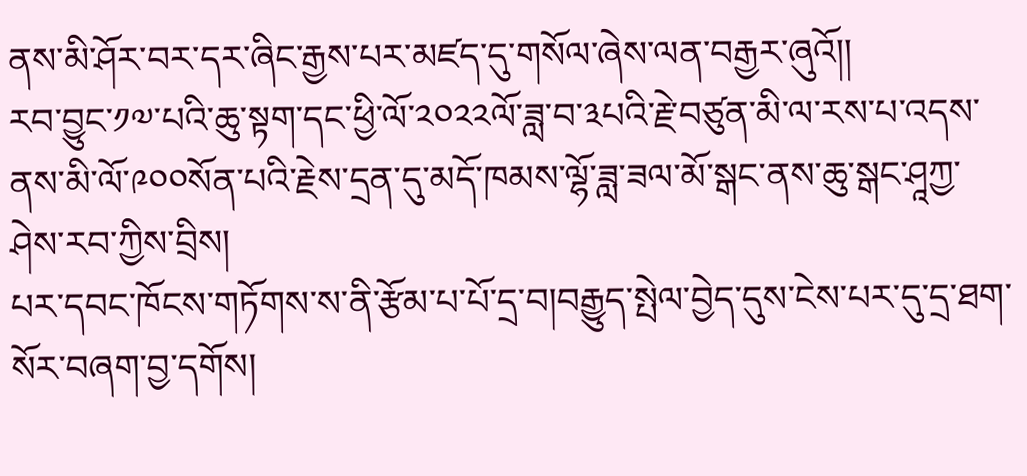ནས་མི་ཤོར་བར་དར་ཞིང་རྒྱས་པར་མཛད་དུ་གསོལ་ཞེས་ལན་བརྒྱར་ཞུའོ།།
རབ་བྱུང་༡༧་པའི་ཆུ་སྟག་དང་ཕྱི་ལོ་༢༠༢༢ལོ་ཟླ་བ་༣པའི་རྗེ་བཙུན་མི་ལ་རས་པ་འདས་ནས་མི་ལོ་༩༠༠སོན་པའི་རྗེས་དྲན་དུ་མདོ་ཁམས་ལྷོ་ཟླ་ཟལ་མོ་སྒང་ནས་ཆུ་སྒང་ཤཱཀྱ་ཤེས་རབ་ཀྱིས་བྲིས།
པར་དབང་ཁོངས་གཏོགས་ས་ནི་རྩོམ་པ་པོ་དྲ་བ།བརྒྱུད་སྤེལ་བྱེད་དུས་ངེས་པར་དུ་དྲ་ཐག་སོར་བཞག་བྱ་དགོས།